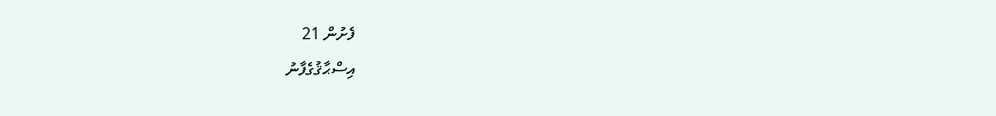ފެށުން 21
އިސްޙާޤުގެފާނު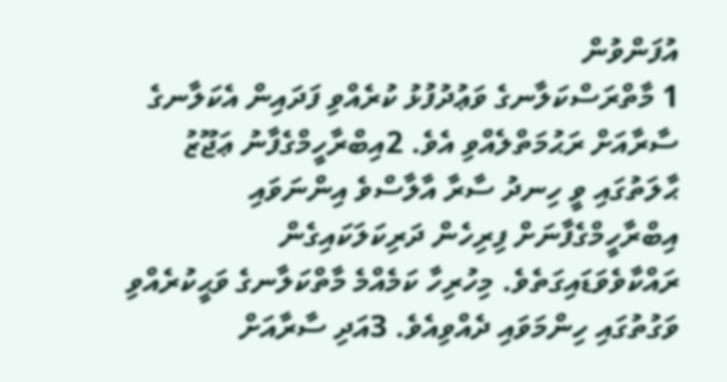އުފަންވުން
1 މާތްރަސްކަލާނގެ ވަޢުދުފުޅު ކުރެއްވި ފަދައިން އެކަލާނގެ ސާރާއަށް ރަޙުމަތްލެއްވި އެވެ. 2އިބްރާހީމްގެފާނު ޢަޖޫޒު ޙާލަތުގައި ވީ ހިނދު ސާރާ އާލާސްވެ އިންނަވައި އިބްރާހީމްގެފާނަށް ފިރިހެން ދަރިކަލަކައިގެން ރައްކާވެވަޑައިގަތެވެ. މިހުރިހާ ކަމެއްމެ މާތްކަލާނގެ ވަޙީކުރެއްވި ވަގުތުގައި ހިންމަވައި ދެއްވިއެވެ. 3އަދި ސާރާއަށް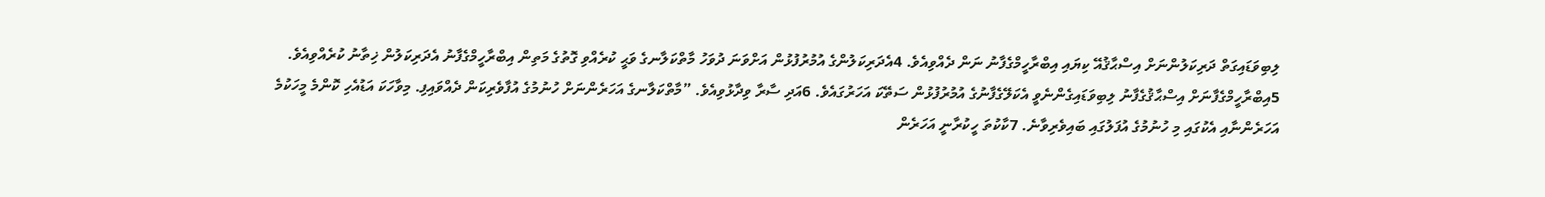ލިބިވަޑައިގަތް ދަރިކަލުންނަށް އިސްޙާޤުއޭ ކިޔައި އިބްރާހީމްގެފާނު ނަން ދެއްވިއެވެ. 4އެދަރިކަލުންގެ އުމުރުފުޅުން އަށްވަނަ ދުވަހު މާތްކަލާނގެ ވަޙީ ކުރެއްވި ގޮތުގެ މަތިން އިބްރާހީމްގެފާނު އެދަރިކަލުން ޚިތާނު ކުރެއްވިއެވެ.
5އިބްރާހީމްގެފާނަށް އިސްޙާޤުގެފާނު ލިބިވަޑައިގެންނެވީ އެކަލޭގެފާނުގެ އުމުރުފުޅުން ސަތޭކަ އަހަރުގައެވެ. 6އަދި ސާރާ ވިދާޅުވިއެވެ. ”މާތްކަލާނގެ އަހަރެންނަށް ހުނުމުގެ އުފާވެރިކަން ދެއްވައިފި. މިވާހަކަ އަޑުއެހި ކޮންމެ މީހަކުމެ އަހަރެންނާއި އެކުގައި މި ހުނުމުގެ އުފަލުގައި ބައިވެރިވާނެ. 7ކާކުތަ ހީކުރާނީ އަހަރެން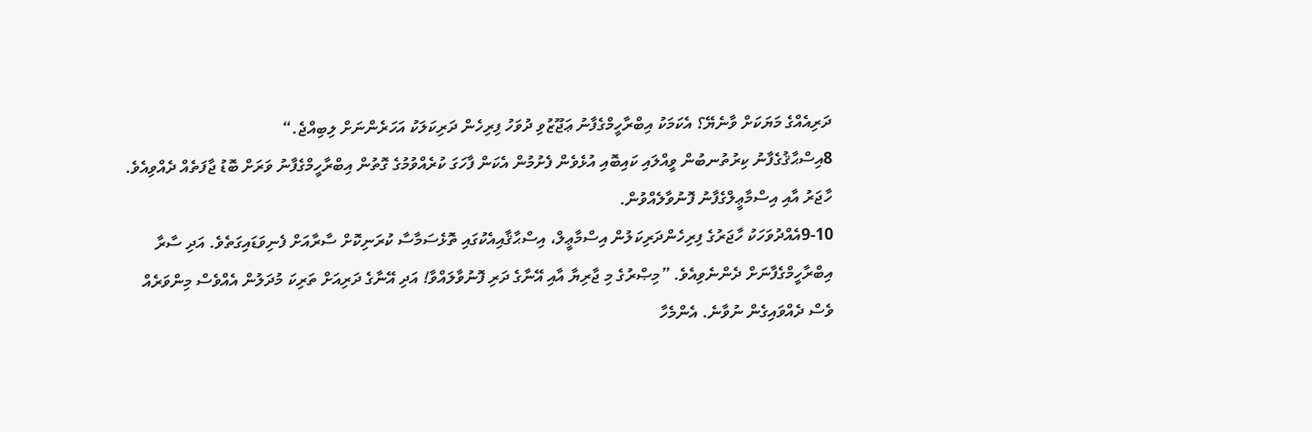ދަރިއެއްގެ މަޔަކަށް ވާނެޔޭ؟ އެކަމަކު އިބްރާހީމްގެފާނު ޢަޖޫޒުވި ދުވަހު ފިރިހެން ދަރިކަލަކު އަހަރެންނަށް ލިބިއްޖެ.“
8އިސްޙާޤުގެފާނު ކިރުތުނބުން ވީއްލައި ކައިބޮއި އުޅެވެން ފެށުމުން އެކަން ފާހަގަ ކުރެއްވުމުގެ ގޮތުން އިބްރާހީމްގެފާނު ވަރަށް ބޮޑު ޖާފަތެއް ދެއްވިއެވެ.
ހާޖަރު އާއި އިސްމާޢީލްގެފާނު ފޮނުވާލެއްވުން.
9-10އެއްދުވަހަކު ހާޖަރުގެ ފިރިހެންދަރިކަލުން އިސްމާޢީލް، އިސްޙާޤާއިއެކުގައި ތޮޅެސަމާސާ ކުރަނިކޮށް ސާރާއަށް ފެނިވަޑައިގަތެވެ. އަދި ސާރާ އިބްރާހީމްގެފާނަށް ދެންނެވިއެވެ. ”މިޞްރުގެ މި ޖާރިޔާ އާއި އޭނާގެ ދަރި ފޮނުވާލައްވާ! އަދި އޭނާގެ ދަރިއަށް ތަރިކަ މުދަލުން އެއްވެސް މިންވަރެއް ވެސް ދެއްވައިގެން ނުވާނެ. އެންމެހާ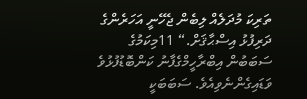ތަރިކަ މުދަލެއް ލިބެން ޖެހޭނީ އަހަރެންގެ ދަރިފުޅު އިސްޙާޤަށް.“ 11މިކަމުގެ ސަބަބުން އިބްރާހީމްގެފާނު ކަންބޮޑުފުޅުވެ ވަޑައިގެންނެވިއެވެ. ސަބަބަކީ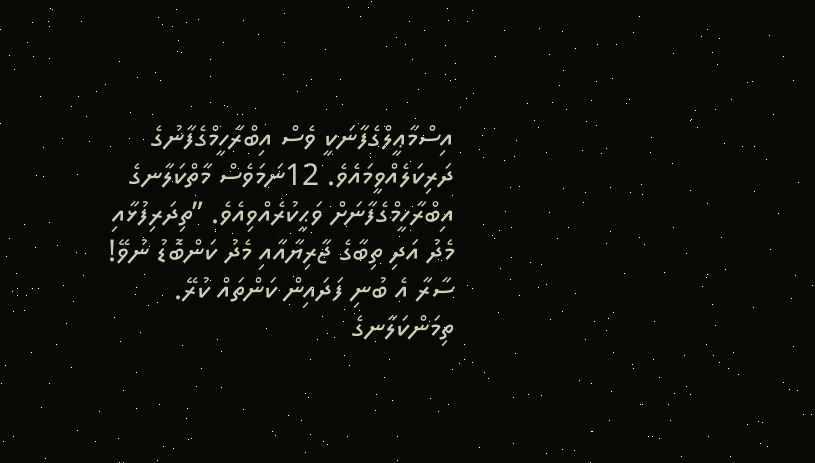އިސްމާޢީލްގެފާނަކީ ވެސް އިބްރާހީމްގެފާނުގެ ދަރިކަލެއްވީމައެވެ. 12ނަމަވެސް މާތްކަލާނގެ އިބްރާހީމްގެފާނަށް ވަޙީކުރެއްވިއެވެ. ”ތިދަރިފުޅާއި މެދު އަދި ތިބާގެ ޖާރިޔާއާއި މެދު ކަންބޮޑު ނުވޭ! ސާރާ އެ ބުނި ފަދައިން ކަންތައް ކުރޭ. ތިމަންކަލާނގެ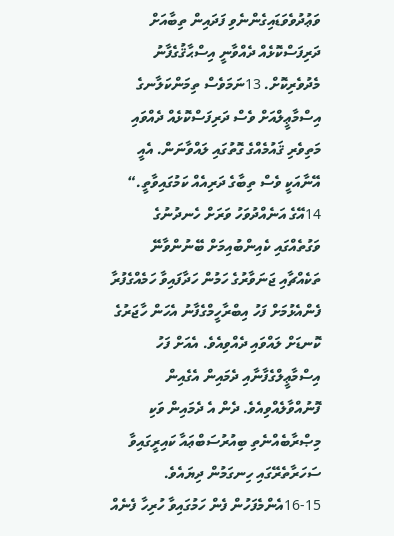ވަޢުދުވެވަޑައިގެންނެވި ފަދައިން ތިބާއަށް ދަރިފަސްކޮޅެއް ދެއްވާނީ އިސްޙާޤުގެފާނު މެދުވެރިކޮށް. 13ނަމަވެސް ތިމަންކަލާނގެ އިސްމާޢީލްއަށް ވެސް ދަރިފަސްކޮޅެއް ދެއްވައި މަތިވެރި ޤައުމެއްގެ ގޮތުގައި ލައްވާނަން. އެއީ އޭނާއަކީ ވެސް ތިބާގެ ދަރިއެއް ކަމުގައިވާތީ.“
14އޭގެ އަނެއްދުވަހު ވަރަށް ހެނދުނުގެ ވަގުތެއްގައި ކެއިންބުއިމަށް ބޭނުންވާނޭ ތަކެއްޗާއި ޖަނަވާރުގެ ހަމުން ހަދާފައިވާ ހަމެއްގެފުރާ ފެންއެޅުމަށް ފަހު އިބްރާހީމްގެފާނު އެހަން ހާޖަރުގެ ކޮނޑަށް ލައްވައި ދެއްވިއެވެ. އެއަށް ފަހު އިސްމާޢީލްގެފާނާއި ދެމައިން އެގެއިން ފޮނުއްވާލެއްވިއެވެ. ދެން އެ ދެމައިން ވަކި މިޞްރާބެއްނެތި ބިއުރުސަބްޢައާ ކައިރީގައިވާ ސަހަރާތެރޭގައި ހިނގަމުން ދިޔައެވެ. 15-16އެންމެފަހުން ފެން ހަމުގައިވާ ހުރިހާ ފެނެއް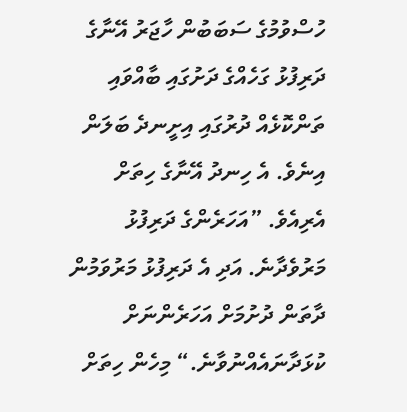ހުސްވުމުގެ ސަބަބުން ހާޖަރު އޭނާގެ ދަރިފުޅު ގަހެއްގެ ދަށުގައި ބާއްވައި ތަންކޮޅެއް ދުރުގައި އިށީނދެ ބަލަން އިނެވެ. އެ ހިނދު އޭނާގެ ހިތަށް އެރިއެވެ. ”އަހަރެންގެ ދަރިފުޅު މަރުވެދާނެ. އަދި އެ ދަރިފުޅު މަރުވަމުން ދާތަން ދުށުމަށް އަހަރެންނަށް ކުޅަދާނައެއްނުވާނެ.“ މިހެން ހިތަށް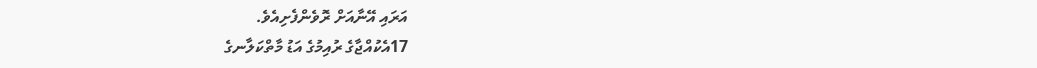އަރައި އޭނާއަށް ރޮވެންފެށިއެވެ.
17އެކުއްޖާގެ ރުއިމުގެ އަޑު މާތްކަލާނގެ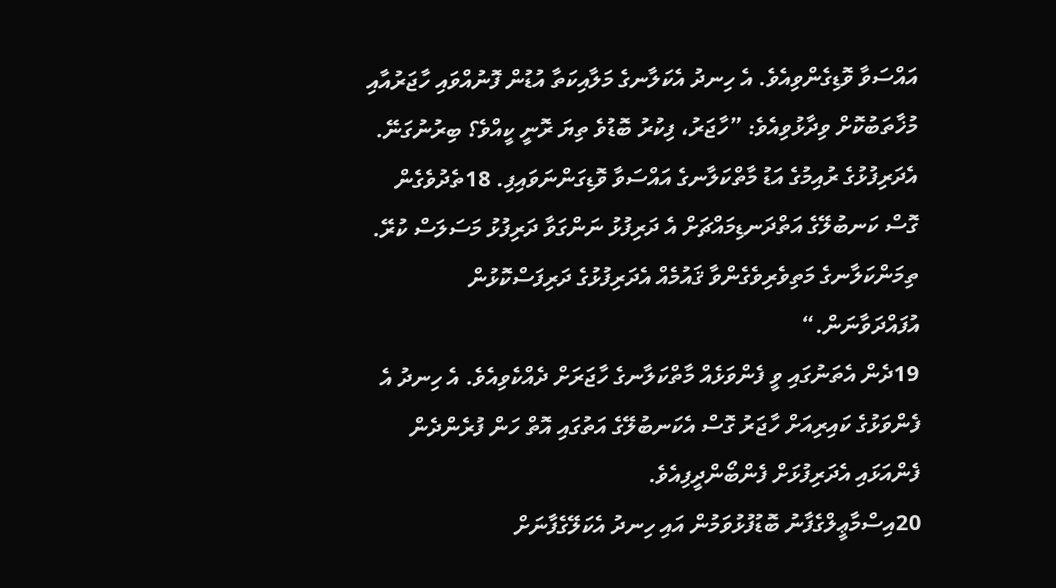އައްސަވާ ވޮޑިގެންވިއެވެ. އެ ހިނދު އެކަލާނގެ މަލާއިކަތާ އުޑުން ފޮނުއްވައި ހާޖަރުއާއި މުޚާތަބުކޮށް ވިދާޅުވިއެވެ: ”ހާޖަރު، ފިކުރު ބޮޑުވެ ތިޔަ ރޮނީ ކީއްވެ؟ ބިރުނުގަނޭ. އެދަރިފުޅުގެ ރުއިމުގެ އަޑު މާތްކަލާނގެ އައްސަވާ ވޮޑިގަންނަވައިފި. 18ތެދުވެގެން ގޮސް ކަނބުލޭގެ އަތްދަނޑިމައްޗަށް އެ ދަރިފުޅު ނަންގަވާ ދަރިފުޅު މަސަލަސް ކުރޭ. ތިމަންކަލާނގެ މަތިވެރިވެގެންވާ ޤައުމެއް އެދަރިފުޅުގެ ދަރިފަސްކޮޅުން އުފައްދަވާނަން.“
19ދެން އެތަނުގައި ވީ ފެންވަޅެއް މާތްކަލާނގެ ހާޖަރަށް ދެއްކެވިއެވެ. އެ ހިނދު އެ ފެންވަޅުގެ ކައިރިއަށް ހާޖަރު ގޮސް އެކަނބުލޭގެ އަތުގައި އޮތް ހަން ފުރެންދެން ފެންއަޅައި އެދަރިފުޅަށް ފެންބޯންދީފިއެވެ.
20އިސްމާޢީލްގެފާނު ބޮޑުފުޅުވަމުން އައި ހިނދު އެކަލޭގެފާނަށް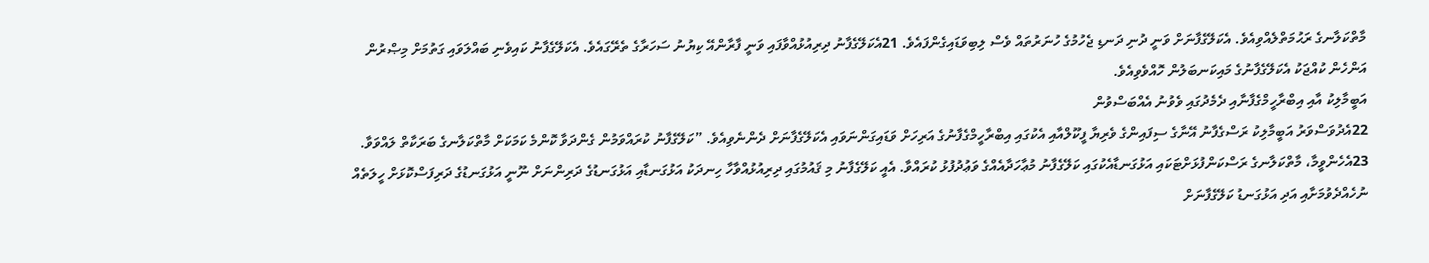މާތްކަލާނގެ ރަޙުމަތްލެއްވިއެވެ. އެކަލޭގެފާނަށް ވަނީ ދުނި ދަނޑި ޖެހުމުގެ ހުނަރުތައް ވެސް ލިބިވަޑައިގެންފައެވެ. 21އެކަލޭގެފާނު ދިރިއުޅުއްވާފައި ވަނީ ފާރާންއޭ ކިޔުނު ސަހަރާގެ ތެރޭގައެވެ. އެކަލޭގެފާނު ކައިވެނި ބައްލަވައި ގަތުމަށް މިޞްރުން އަންހެން ކުއްޖަކު އެކަލޭގެފާނުގެ މައިކަނބަލުން ހޮއްވެވިއެވެ.
އަބީމާލިކު އާއި އިބްރާހީމްގެފާނާއި ދެމެދުގައި ވެވުނު އެއްބަސްވުން
22އެދުވަސްވަރު އަބީމާލިކު ރަސްގެފާނު އޭނާގެ ސިފައިންގެ ވެރިޔާ ފީކޫލްއާއި އެކުގައި އިބްރާހީމްގެފާނުގެ އަރިހަށް ވަޑައިގަންނަވައި އެކަލޭގެފާނަށް ދެންނެވިއެވެ. ”ކަލޭގެފާނު ކުރައްވަމުން ގެންދަވާ ކޮންމެ ކަމަކަށް މާތްކަލާނގެ ބަރަކާތް ލައްވަވާ. 23އެހެންވީމާ، މާތްކަލާނގެ ރަސްކަންފުޅަށްޓަކައި އަޅުގަނޑާއެކުގައި ކަލޭގެފާނު މުޢާހަދާއެއްގެ ވަޢުދުފުޅު ކުރައްވާ. އެއީ ކަލޭގެފާނު މި ޤައުމުގައި ދިރިއުޅުއްވާހާ ހިނދަކު އަޅުގަނޑާއި އަޅުގަނޑުގެ ދަރިންނަށް ނޫނީ އަޅުގަނޑުގެ ދަރިފަސްކޮޅަށް ހީލަތެއް ނުހެއްދެވުމަށާއި އަދި އަޅުގަނޑު ކަލޭގެފާނަށް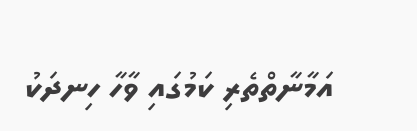އަމާނާތްތެރި ކަމުގައި ވާހާ ހިނދަކު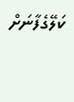ކަލޭގެފާނަށް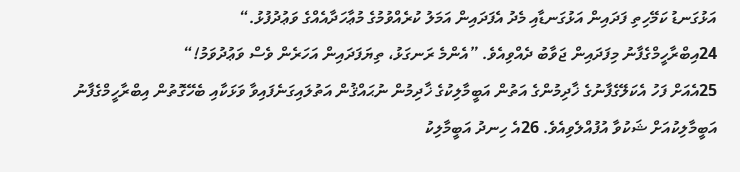އަޅުގަނޑު ކަމޭހިތި ފަދައިން އަޅުގަނޑާއި މެދު އެފަދައިން އަމަލު ކުރެއްވުމުގެ މުޢާހަދާއެއްގެ ވަޢުދުފުޅު.“
24އިބްރާހީމްގެފާނު މިފަދައިން ޖަވާބު ދެއްވިއެވެ. ”އެންމެ ރަނގަޅު، ތިޔަފަދައިން އަހަރެން ވެސް ވަޢުދުވަމު!“
25އެއަށް ފަހު އެކަލޭގެފާނުގެ ޚާދިމުންގެ އަތުން އަބީމާލިކުގެ ޚާދިމުން ނުޙައްޤުން އަތުލައިގަނެފައިވާ ވަޅަކާއި ބެހޭގޮތުން އިބްރާހީމްގެފާނު އަބީމާލިކުއަށް ޝަކުވާ އުފުއްލެވިއެވެ. 26އެ ހިނދު އަބީމާލިކު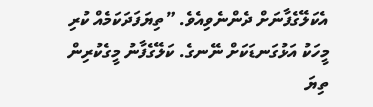އެކަލޭގެފާނަށް ދެންނެވިއެވެ. ”ތިޔަފަދަކަމެއް ކުރި މީހަކު އަޅުގަނޑަކަށް ނޭނގެ. ކަލޭގެފާނު މީގެކުރިން ތިޔަ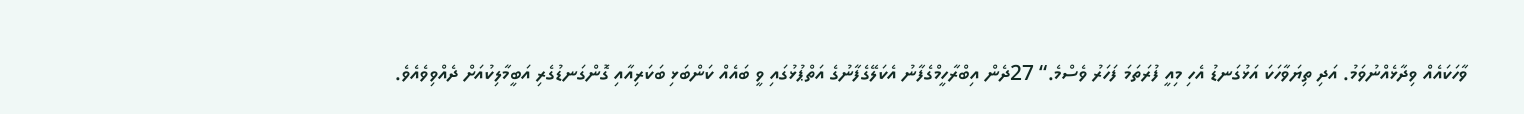ވާހަކައެއް ވިދާޅެއްނުވަމު. އަދި ތިޔަވާހަކަ އަޅުގަނޑު އެހި މިއީ ފުރަތަމަ ފަހަރު ވެސްމެ.“ 27ދެން އިބްރާހީމްގެފާނު އެކަލޭގެފާނުގެ އަތްޕުޅުގައި ވީ ބައެއް ކަންބަޅި ބަކަރިއާއި ގޮންގަނޑުގެރި އަބީމާލިކުއަށް ދެއްވިވެއެވެ.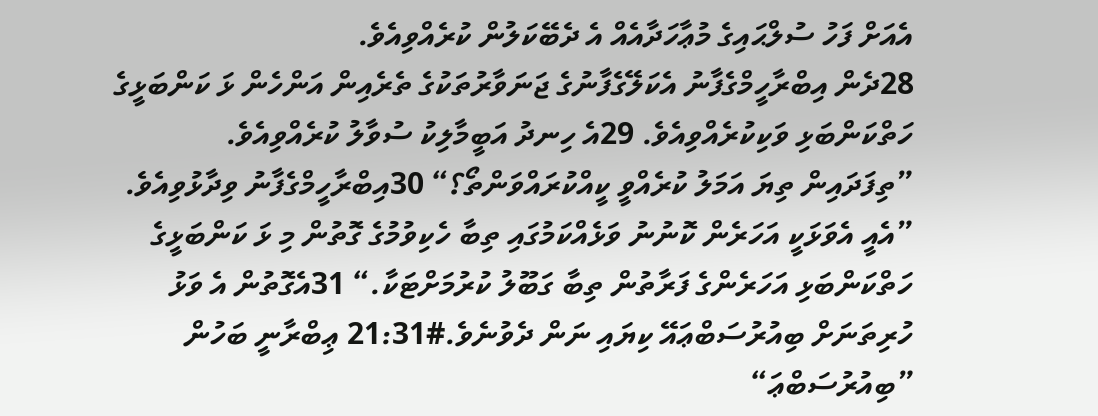އެއަށް ފަހު ސުލްޙައިގެ މުޢާހަދާއެއް އެ ދެބޭކަލުން ކުރެއްވިއެވެ.
28ދެން އިބްރާހީމްގެފާނު އެކަލޭގެފާނުގެ ޖަނަވާރުތަކުގެ ތެރެއިން އަންހެން ޅަ ކަންބަޅީގެ ހަތްކަންބަޅި ވަކިކުރެއްވިއެވެ. 29އެ ހިނދު އަބީމާލިކު ސުވާލު ކުރެއްވިއެވެ. ”ތިފަދައިން ތިޔަ އަމަލު ކުރެއްވީ ކީއްކުރައްވަންތޯ؟“ 30އިބްރާހީމްގެފާނު ވިދާޅުވިއެވެ. ”އެއީ އެވަޅަކީ އަހަރެން ކޮނުނު ވަޅެއްކަމުގައި ތިބާ ހެކިވުމުގެ ގޮތުން މި ޅަ ކަންބަޅީގެ ހަތްކަންބަޅި އަހަރެންގެ ފަރާތުން ތިބާ ގަބޫލު ކުރުމަށްޓަކާ.“ 31އެގޮތުން އެ ވަޅު ހުރިތަނަށް ބިއުރުސަބްޢައޭ ކިޔައި ނަން ދެވުނެވެ.#21:31 ޢިބްރާނީ ބަހުން ”ބިއުރުސަބްޢަ“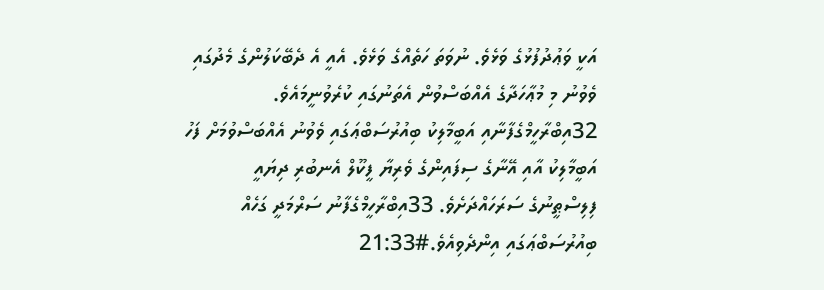އަކީ ވަޢުދުފުޅުގެ ވަޅެވެ. ނުވަތަ ހަތެއްގެ ވަޅެވެ. އެއީ އެ ދެބޭކަލުންގެ މެދުގައި ވެވުނު މި މުޢާހަދާގެ އެއްބަސްވުން އެތަނުގައި ކުރެވުނީމައެވެ.
32އިބްރާހީމްގެފާނާއި އަބީމާލިކު ބިއުރުސަބްޢަގައި ވެވުނު އެއްބަސްވުމަށް ފަހު އަބީމާލިކު އާއި އޭނާގެ ސިފައިންގެ ވެރިޔާ ފީކޫލް އެނބުރި ދިޔައީ ފިލިސްޠީނުގެ ސަރަހައްދަށެވެ. 33އިބްރާހީމްގެފާނު ސަރްމަދީ ގަހެއް ބިއުރުސަބްޢަގައި އިންދެވިއެވެ.#21:33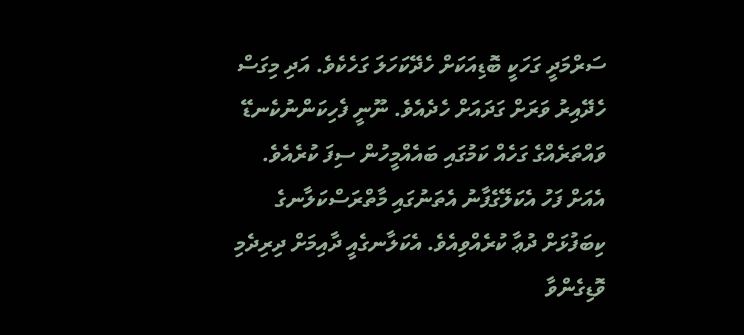ސަރްމަދީ ގަހަކީ ބޮޑިއަކަށް ހެދޭކަހަލަ ގަހެކެވެ. އަދި މިގަސް ހެދޭއިރު ވަރަށް ގަދައަށް ހެދެއެވެ. ނޫނީ ފެހިކަންނުކެނޑޭ ވައްތަރެއްގެ ގަހެއް ކަމުގައި ބައެއްމީހުން ސިފަ ކުރެއެވެ. އެއަށް ފަހު އެކަލޭގެފާނު އެތަނުގައި މާތްރަސްކަލާނގެ ކިބަފުޅަށް ދުޢާ ކުރެއްވިއެވެ. އެކަލާނގެއީ ދާއިމަށް ދިރިދެމި ވޮޑިގެންވާ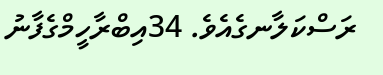ރަސްކަލާނގެއެވެ. 34އިބްރާހީމްގެފާނު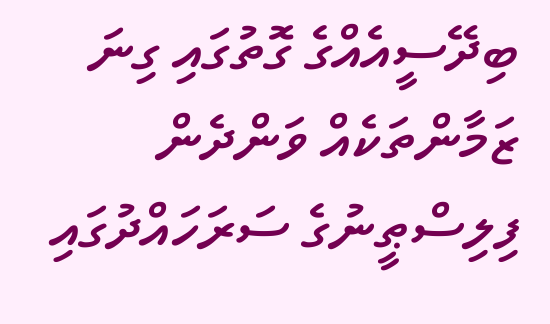ބިދޭސީއެއްގެ ގޮތުގައި ގިނަ ޒަމާންތަކެއް ވަންދެން ފިލިސްޠީނުގެ ސަރަހައްދުގައި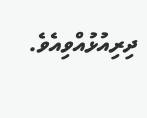ދިރިއުޅުއްވިއެވެ.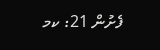ފެށުން 21: ކމ